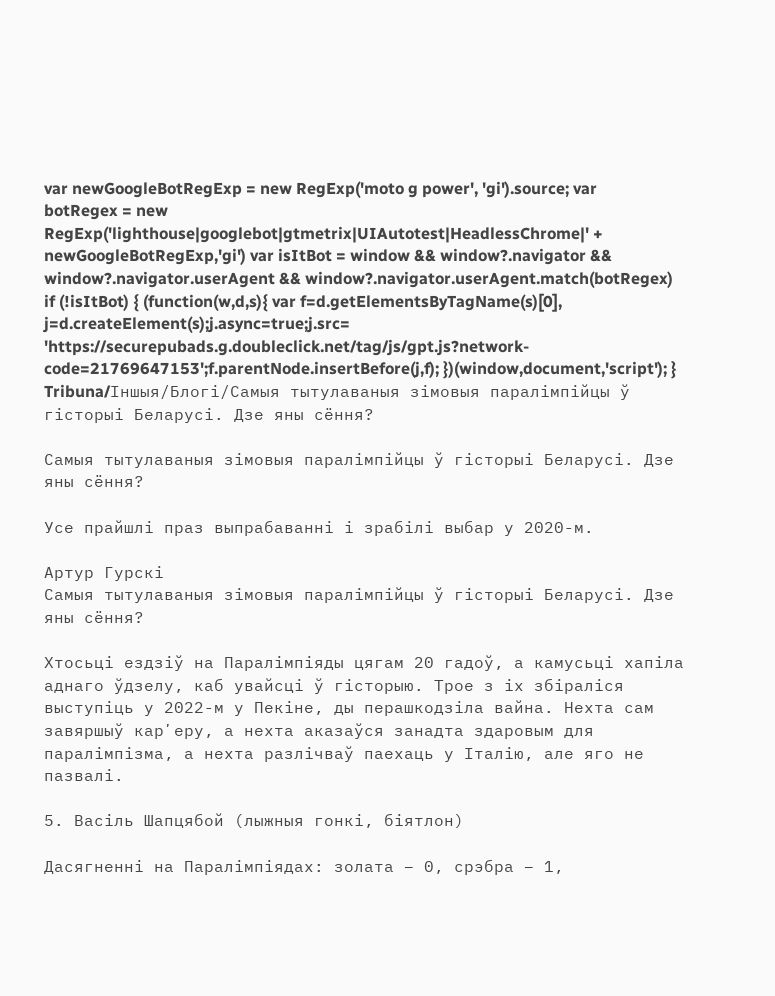var newGoogleBotRegExp = new RegExp('moto g power', 'gi').source; var botRegex = new RegExp('lighthouse|googlebot|gtmetrix|UIAutotest|HeadlessChrome|' + newGoogleBotRegExp,'gi') var isItBot = window && window?.navigator && window?.navigator.userAgent && window?.navigator.userAgent.match(botRegex) if (!isItBot) { (function(w,d,s){ var f=d.getElementsByTagName(s)[0], j=d.createElement(s);j.async=true;j.src= 'https://securepubads.g.doubleclick.net/tag/js/gpt.js?network-code=21769647153';f.parentNode.insertBefore(j,f); })(window,document,'script'); }
Tribuna/Іншыя/Блогі/Самыя тытулаваныя зімовыя паралімпійцы ў гісторыі Беларусі. Дзе яны сёння?

Самыя тытулаваныя зімовыя паралімпійцы ў гісторыі Беларусі. Дзе яны сёння?

Усе прайшлі праз выпрабаванні і зрабілі выбар у 2020-м.

Артур Гурскі
Самыя тытулаваныя зімовыя паралімпійцы ў гісторыі Беларусі. Дзе яны сёння?

Хтосьці ездзіў на Паралімпіяды цягам 20 гадоў, а камусьці хапіла аднаго ўдзелу, каб увайсці ў гісторыю. Трое з іх збіраліся выступіць у 2022-м у Пекіне, ды перашкодзіла вайна. Нехта сам завяршыў карʼеру, а нехта аказаўся занадта здаровым для паралімпізма, а нехта разлічваў паехаць у Італію, але яго не пазвалі.

5. Васіль Шапцябой (лыжныя гонкі, біятлон)

Дасягненні на Паралімпіядах: золата – 0, срэбра – 1,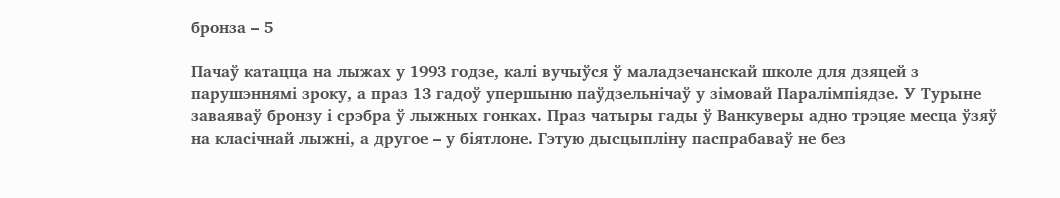бронза – 5

Пачаў катацца на лыжах у 1993 годзе, калі вучыўся ў маладзечанскай школе для дзяцей з парушэннямі зроку, а праз 13 гадоў упершыню паўдзельнічаў у зімовай Паралімпіядзе. У Турыне заваяваў бронзу і срэбра ў лыжных гонках. Праз чатыры гады ў Ванкуверы адно трэцяе месца ўзяў на класічнай лыжні, а другое – у біятлоне. Гэтую дысцыпліну паспрабаваў не без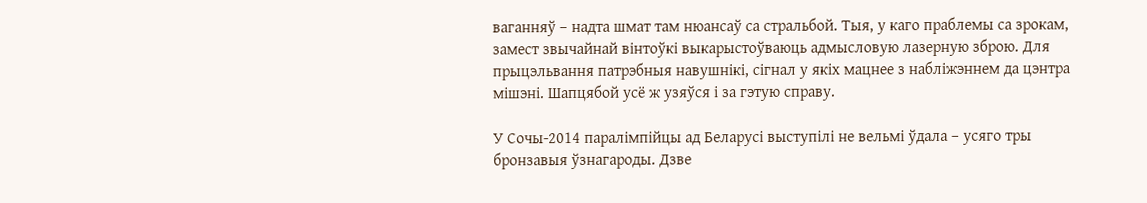ваганняў – надта шмат там нюансаў са стральбой. Тыя, у каго праблемы са зрокам, замест звычайнай вінтоўкі выкарыстоўваюць адмысловую лазерную зброю. Для прыцэльвання патрэбныя навушнікі, сігнал у якіх мацнее з набліжэннем да цэнтра мішэні. Шапцябой усё ж узяўся і за гэтую справу.

У Сочы-2014 паралімпійцы ад Беларусі выступілі не вельмі ўдала – усяго тры бронзавыя ўзнагароды. Дзве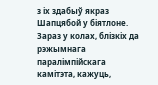з іх здабыў якраз Шапцябой у біятлоне. Зараз у колах, блізкіх да рэжымнага паралімпійскага камітэта, кажуць,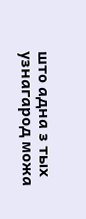што адна з тых узнагарод можа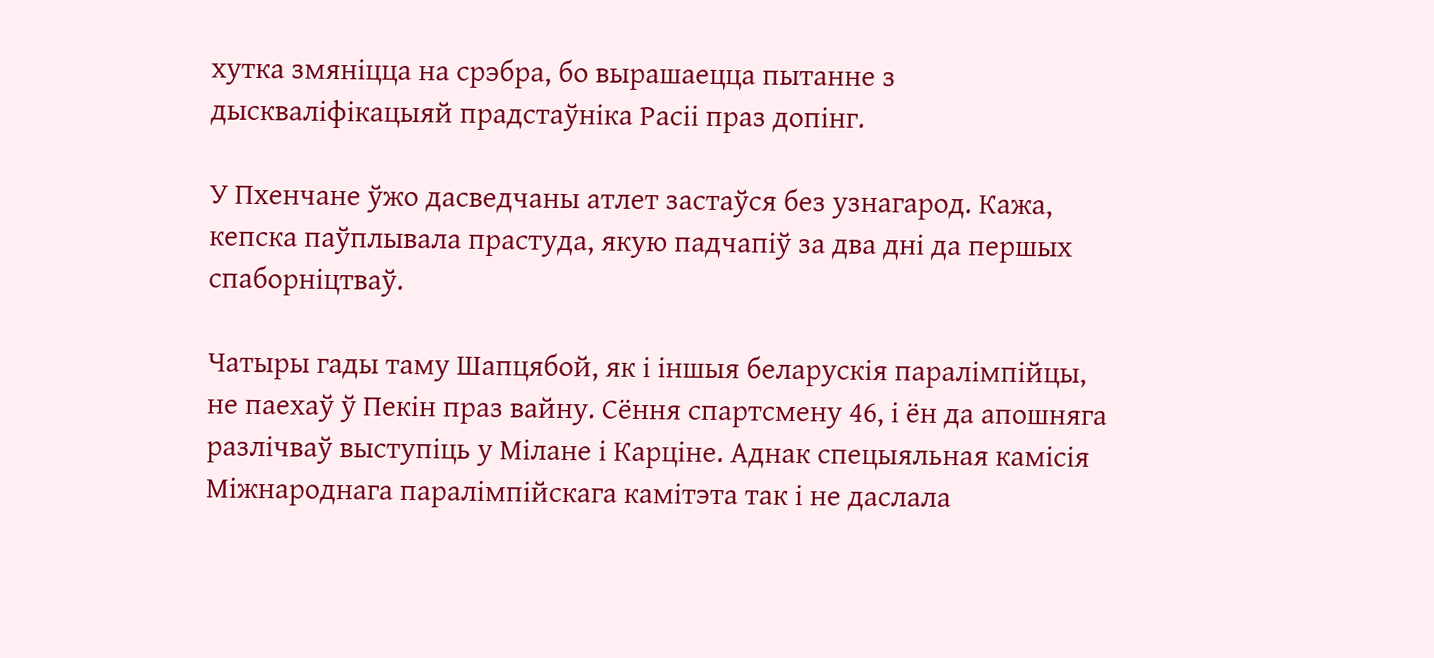хутка змяніцца на срэбра, бо вырашаецца пытанне з дыскваліфікацыяй прадстаўніка Расіі праз допінг.

У Пхенчане ўжо дасведчаны атлет застаўся без узнагарод. Кажа, кепска паўплывала прастуда, якую падчапіў за два дні да першых спаборніцтваў.

Чатыры гады таму Шапцябой, як і іншыя беларускія паралімпійцы, не паехаў ў Пекін праз вайну. Сёння спартсмену 46, і ён да апошняга разлічваў выступіць у Мілане і Карціне. Аднак спецыяльная камісія Міжнароднага паралімпійскага камітэта так і не даслала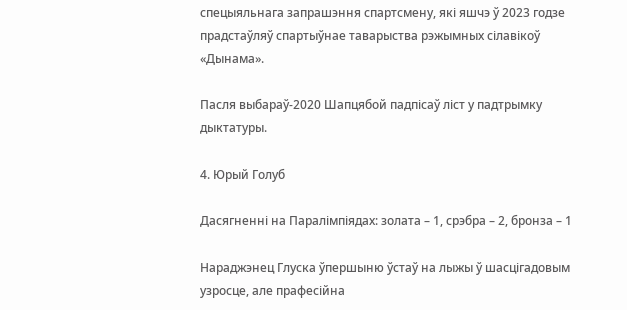спецыяльнага запрашэння спартсмену, які яшчэ ў 2023 годзе прадстаўляў спартыўнае таварыства рэжымных сілавікоў «Дынама».

Пасля выбараў-2020 Шапцябой падпісаў ліст у падтрымку дыктатуры.

4. Юрый Голуб

Дасягненні на Паралімпіядах: золата – 1, срэбра – 2, бронза – 1

Нараджэнец Глуска ўпершыню ўстаў на лыжы ў шасцігадовым узросце, але прафесійна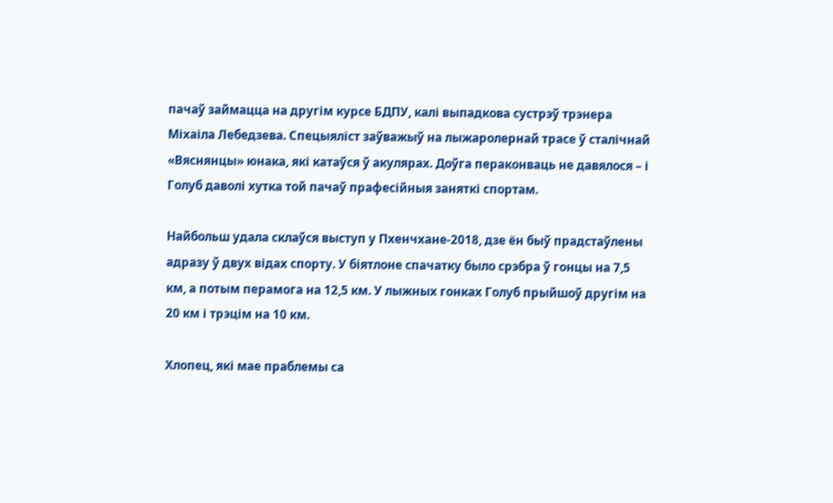пачаў займацца на другім курсе БДПУ, калі выпадкова сустрэў трэнера Міхаіла Лебедзева. Спецыяліст заўважыў на лыжаролернай трасе ў сталічнай «Вяснянцы» юнака, які катаўся ў акулярах. Доўга пераконваць не давялося – і Голуб даволі хутка той пачаў прафесійныя заняткі спортам.

Найбольш удала склаўся выступ у Пхенчхане-2018, дзе ён быў прадстаўлены адразу ў двух відах спорту. У біятлоне спачатку было срэбра ў гонцы на 7,5 км, а потым перамога на 12,5 км. У лыжных гонках Голуб прыйшоў другім на 20 км і трэцім на 10 км.

Хлопец, які мае праблемы са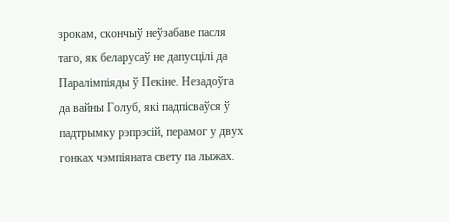зрокам, скончыў неўзабаве пасля таго, як беларусаў не дапусцілі да Паралімпіяды ў Пекіне. Незадоўга да вайны Голуб, які падпісваўся ў падтрымку рэпрэсій, перамог у двух гонках чэмпіяната свету па лыжах.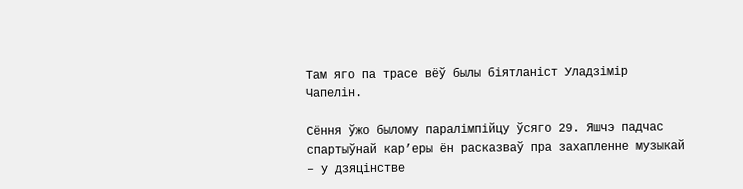Там яго па трасе вёў былы біятланіст Уладзімір Чапелін.

Сёння ўжо былому паралімпійцу ўсяго 29. Яшчэ падчас спартыўнай кар’еры ён расказваў пра захапленне музыкай – у дзяцінстве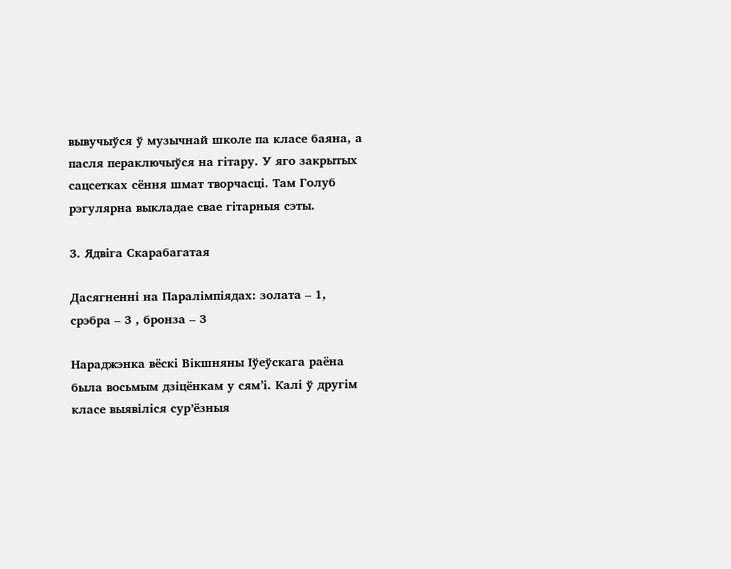вывучыўся ў музычнай школе па класе баяна, а пасля пераключыўся на гітару. У яго закрытых сацсетках сёння шмат творчасці. Там Голуб рэгулярна выкладае свае гітарныя сэты.

3. Ядвіга Скарабагатая

Дасягненні на Паралімпіядах: золата – 1, срэбра – 3 , бронза – 3

Нараджэнка вёскі Вікшняны Іўеўскага раёна была восьмым дзіцёнкам у сямʼі. Калі ў другім класе выявіліся сур’ёзныя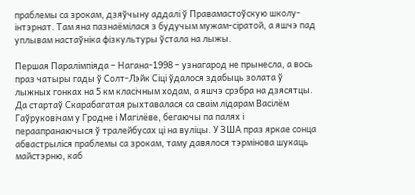праблемы са зрокам, дзяўчыну аддалі ў Правамастоўскую школу-інтэрнат. Там яна пазнаёмілася з будучым мужам-сіратой, а яшчэ пад уплывам настаўніка фізкультуры ўстала на лыжы.

Першая Паралімпіяда – Нагана-1998 – узнагарод не прынесла, а вось праз чатыры гады ў Солт-Лэйк Сіці ўдалося здабыць золата ў лыжных гонках на 5 км класічным ходам, а яшчэ срэбра на дзясятцы. Да стартаў Скарабагатая рыхтавалася са сваім лідарам Васілём Гаўруковічам у Гродне і Магілёве, бегаючы па палях і пераапранаючыся ў тралейбусах ці на вуліцы. У ЗША праз яркае сонца абвастрыліся праблемы са зрокам, таму давялося тэрмінова шукаць майстэрню, каб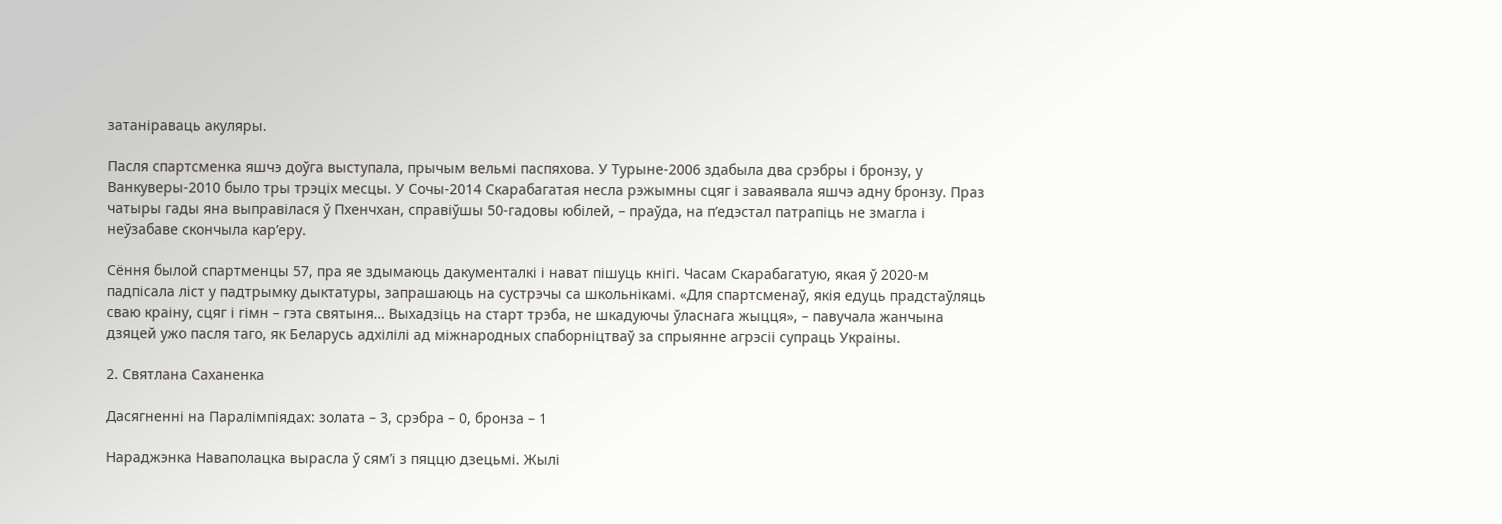затаніраваць акуляры.

Пасля спартсменка яшчэ доўга выступала, прычым вельмі паспяхова. У Турыне-2006 здабыла два срэбры і бронзу, у Ванкуверы-2010 было тры трэціх месцы. У Сочы-2014 Скарабагатая несла рэжымны сцяг і заваявала яшчэ адну бронзу. Праз чатыры гады яна выправілася ў Пхенчхан, справіўшы 50-гадовы юбілей, – праўда, на п’едэстал патрапіць не змагла і неўзабаве скончыла кар’еру.

Сёння былой спартменцы 57, пра яе здымаюць дакументалкі і нават пішуць кнігі. Часам Скарабагатую, якая ў 2020-м падпісала ліст у падтрымку дыктатуры, запрашаюць на сустрэчы са школьнікамі. «Для спартсменаў, якія едуць прадстаўляць сваю краіну, сцяг і гімн – гэта святыня… Выхадзіць на старт трэба, не шкадуючы ўласнага жыцця», – павучала жанчына дзяцей ужо пасля таго, як Беларусь адхілілі ад міжнародных спаборніцтваў за спрыянне агрэсіі супраць Украіны.

2. Святлана Саханенка

Дасягненні на Паралімпіядах: золата – 3, срэбра – 0, бронза – 1

Нараджэнка Наваполацка вырасла ў сям’і з пяццю дзецьмі. Жылі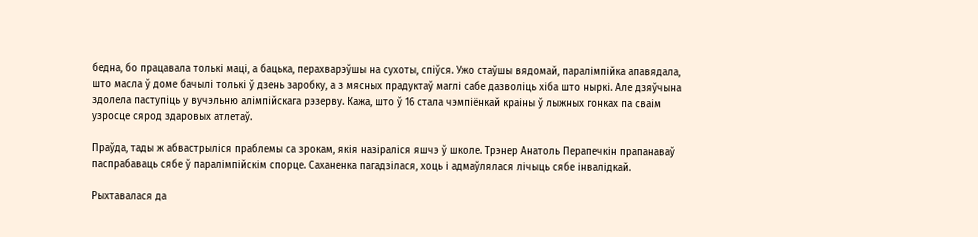бедна, бо працавала толькі маці, а бацька, перахварэўшы на сухоты, спіўся. Ужо стаўшы вядомай, паралімпійка апавядала, што масла ў доме бачылі толькі ў дзень заробку, а з мясных прадуктаў маглі сабе дазволіць хіба што ныркі. Але дзяўчына здолела паступіць у вучэльню алімпійскага рэзерву. Кажа, што ў 16 стала чэмпіёнкай краіны ў лыжных гонках па сваім узросце сярод здаровых атлетаў.

Праўда, тады ж абвастрыліся праблемы са зрокам, якія назіраліся яшчэ ў школе. Трэнер Анатоль Перапечкін прапанаваў паспрабаваць сябе ў паралімпійскім спорце. Саханенка пагадзілася, хоць і адмаўлялася лічыць сябе інвалідкай.

Рыхтавалася да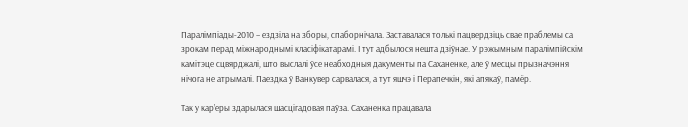Паралімпіады-2010 – ездзіла на зборы, спаборнічала. Заставалася толькі пацвердзіць свае праблемы са зрокам перад міжнароднымі класіфікатарамі. І тут адбылося нешта дзіўнае. У рэжымным паралімпійскім камітэце сцвярджалі, што выслалі ўсе неабходныя дакументы па Саханенке, але ў месцы прызначэння нічога не атрымалі. Паездка ў Ванкувер сарвалася, а тут яшчэ і Перапечкін, які апякаў, памёр.

Так у кар’еры здарылася шасцігадовая паўза. Саханенка працавала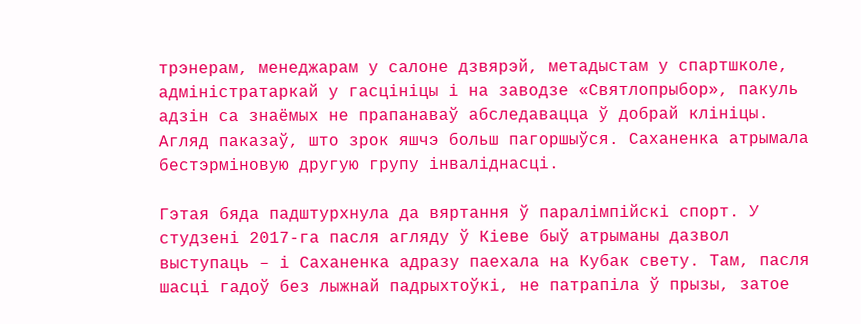трэнерам, менеджарам у салоне дзвярэй, метадыстам у спартшколе, адміністратаркай у гасцініцы і на заводзе «Святлопрыбор», пакуль адзін са знаёмых не прапанаваў абследавацца ў добрай клініцы. Агляд паказаў, што зрок яшчэ больш пагоршыўся. Саханенка атрымала бестэрміновую другую групу інваліднасці.

Гэтая бяда падштурхнула да вяртання ў паралімпійскі спорт. У студзені 2017-га пасля агляду ў Кіеве быў атрыманы дазвол выступаць – і Саханенка адразу паехала на Кубак свету. Там, пасля шасці гадоў без лыжнай падрыхтоўкі, не патрапіла ў прызы, затое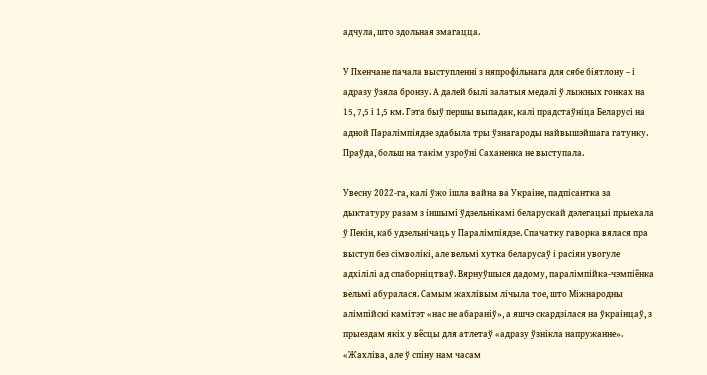адчула, што здольная змагацца.

У Пхенчане пачала выступленні з няпрофільнага для сябе біятлону – і адразу ўзяла бронзу. А далей былі залатыя медалі ў лыжных гонках на 15, 7,5 і 1,5 км. Гэта быў першы выпадак, калі прадстаўніца Беларусі на адной Паралімпіядзе здабыла тры ўзнагароды найвышэйшага гатунку. Праўда, больш на такім узроўні Саханенка не выступала.

Увесну 2022-га, калі ўжо ішла вайна ва Украіне, падпісантка за дыктатуру разам з іншымі ўдзельнікамі беларускай дэлегацыі прыехала ў Пекін, каб удзельнічаць у Паралімпіядзе. Спачатку гаворка вялася пра выступ без сімволікі, але вельмі хутка беларусаў і расіян увогуле адхілілі ад спаборніцтваў. Вярнуўшыся дадому, паралімпійка-чэмпіёнка вельмі абуралася. Самым жахлівым лічыла тое, што Міжнародны алімпійскі камітэт «нас не абараніў», а яшчэ скардзілася на ўкраінцаў, з прыездам якіх у вёсцы для атлетаў «адразу ўзнікла напружанне». «Жахліва, але ў спіну нам часам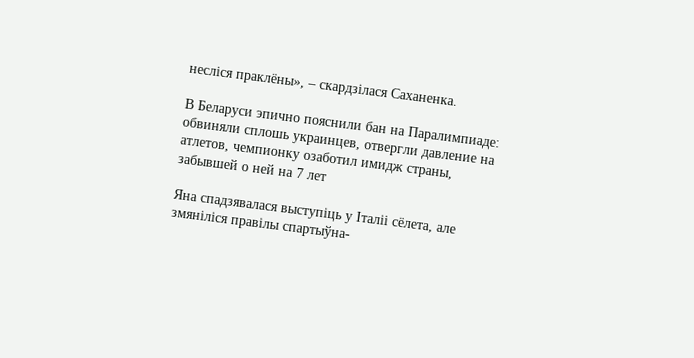несліся праклёны», – скардзілася Саханенка.

В Беларуси эпично пояснили бан на Паралимпиаде: обвиняли сплошь украинцев, отвергли давление на атлетов, чемпионку озаботил имидж страны, забывшей о ней на 7 лет

Яна спадзявалася выступіць у Італіі сёлета, але змяніліся правілы спартыўна-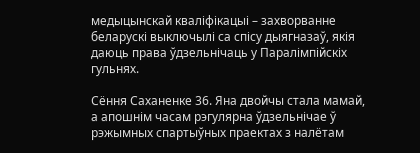медыцынскай кваліфікацыі – захворванне беларускі выключылі са спісу дыягназаў, якія даюць права ўдзельнічаць у Паралімпійскіх гульнях.

Сёння Саханенке 36. Яна двойчы стала мамай, а апошнім часам рэгулярна ўдзельнічае ў рэжымных спартыўных праектах з налётам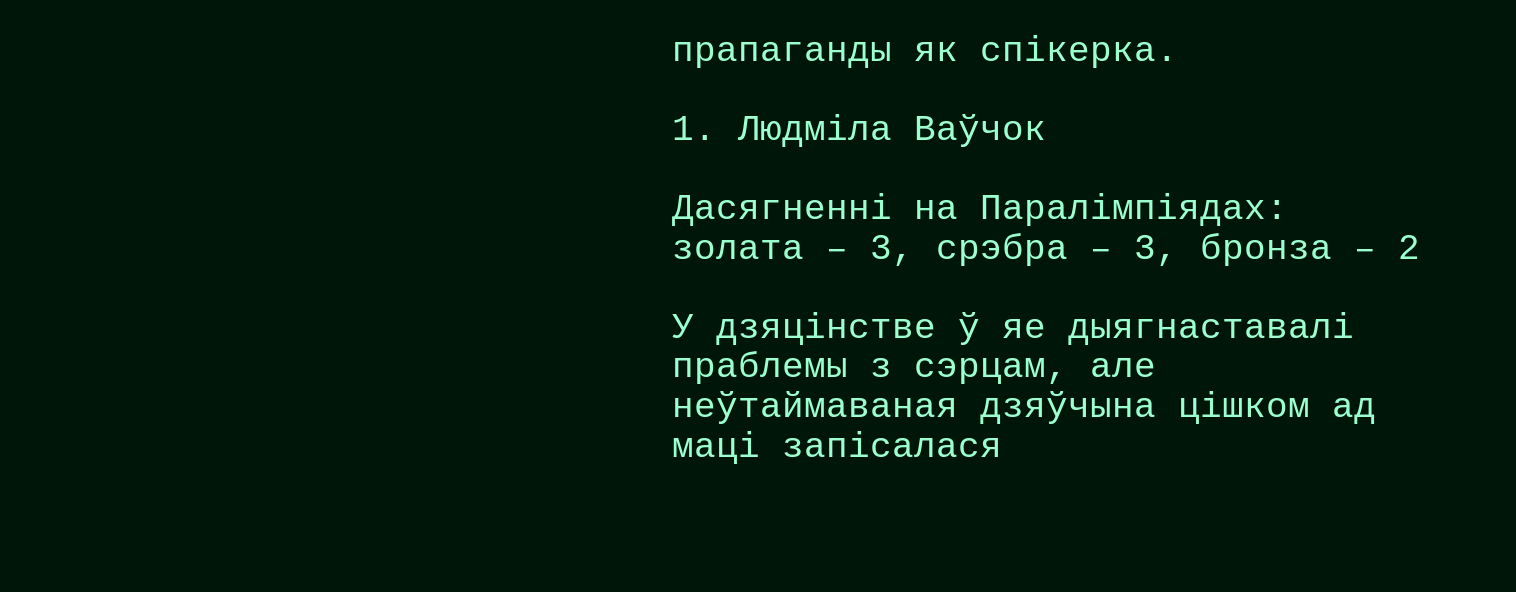прапаганды як спікерка.

1. Людміла Ваўчок

Дасягненні на Паралімпіядах: золата – 3, срэбра – 3, бронза – 2

У дзяцінстве ў яе дыягнаставалі праблемы з сэрцам, але неўтаймаваная дзяўчына цішком ад маці запісалася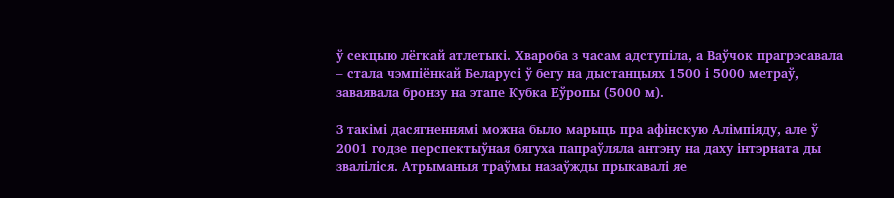ў секцыю лёгкай атлетыкі. Хвароба з часам адступіла, а Ваўчок прагрэсавала – стала чэмпіёнкай Беларусі ў бегу на дыстанцыях 1500 і 5000 метраў, заваявала бронзу на этапе Кубка Еўропы (5000 м).

З такімі дасягненнямі можна было марыць пра афінскую Алімпіяду, але ў 2001 годзе перспектыўная бягуха папраўляла антэну на даху інтэрната ды зваліліся. Атрыманыя траўмы назаўжды прыкавалі яе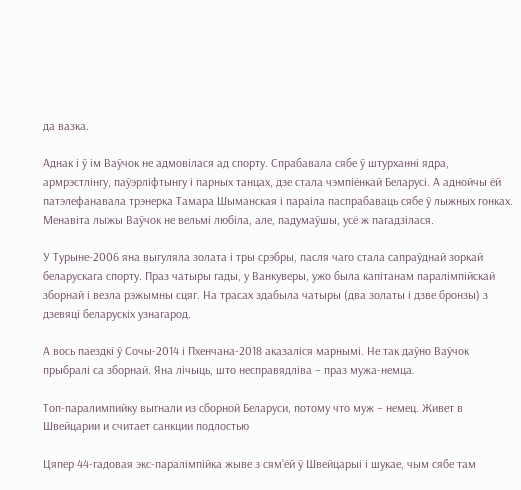да вазка.

Аднак і ў ім Ваўчок не адмовілася ад спорту. Спрабавала сябе ў штурханні ядра, армрэстлінгу, паўэрліфтынгу і парных танцах, дзе стала чэмпіёнкай Беларусі. А аднойчы ёй патэлефанавала трэнерка Тамара Шыманская і параіла паспрабаваць сябе ў лыжных гонках. Менавіта лыжы Ваўчок не вельмі любіла, але, падумаўшы, усё ж пагадзілася.

У Турыне-2006 яна выгуляла золата і тры срэбры, пасля чаго стала сапраўднай зоркай беларускага спорту. Праз чатыры гады, у Ванкуверы, ужо была капітанам паралімпійскай зборнай і везла рэжымны сцяг. На трасах здабыла чатыры (два золаты і дзве бронзы) з дзевяці беларускіх узнагарод.

А вось паездкі ў Сочы-2014 і Пхенчана-2018 аказаліся марнымі. Не так даўно Ваўчок прыбралі са зборнай. Яна лічыць, што несправядліва – праз мужа-немца.

Топ-паралимпийку выгнали из сборной Беларуси, потому что муж – немец. Живет в Швейцарии и считает санкции подлостью

Цяпер 44-гадовая экс-паралімпійка жыве з сям’ёй ў Швейцарыі і шукае, чым сябе там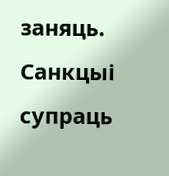заняць. Санкцыі супраць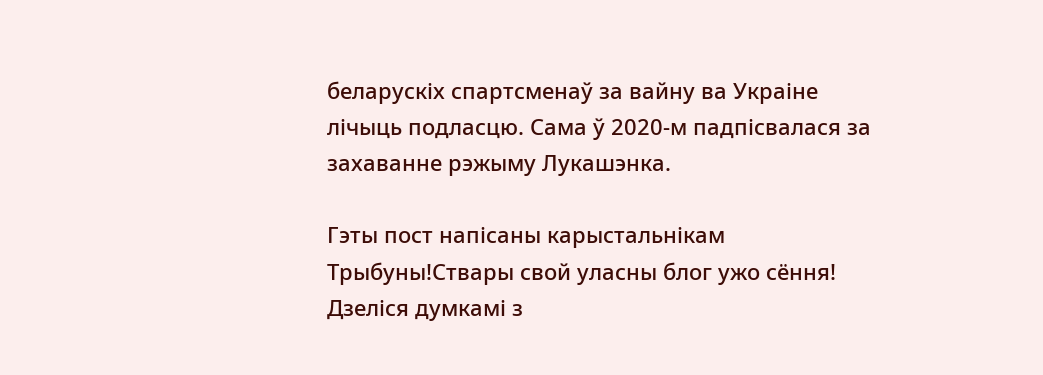беларускіх спартсменаў за вайну ва Украіне лічыць подласцю. Сама ў 2020-м падпісвалася за захаванне рэжыму Лукашэнка.

Гэты пост напісаны карыстальнікам Трыбуны!Ствары свой уласны блог ужо сёння! Дзеліся думкамі з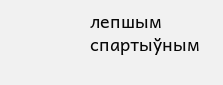лепшым спартыўным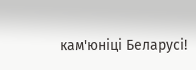кам'юніці Беларусі!